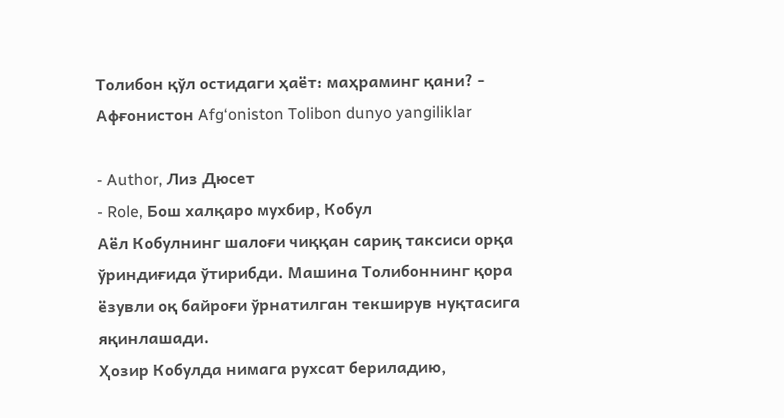Толибон қўл остидаги ҳаёт: маҳраминг қани? - Афғонистон Afg‘oniston Tolibon dunyo yangiliklar

- Author, Лиз Дюсет
- Role, Бош халқаро мухбир, Кобул
Аёл Кобулнинг шалоғи чиққан сариқ таксиси орқа ўриндиғида ўтирибди. Машина Толибоннинг қора ёзувли оқ байроғи ўрнатилган текширув нуқтасига яқинлашади.
Ҳозир Кобулда нимага рухсат бериладию,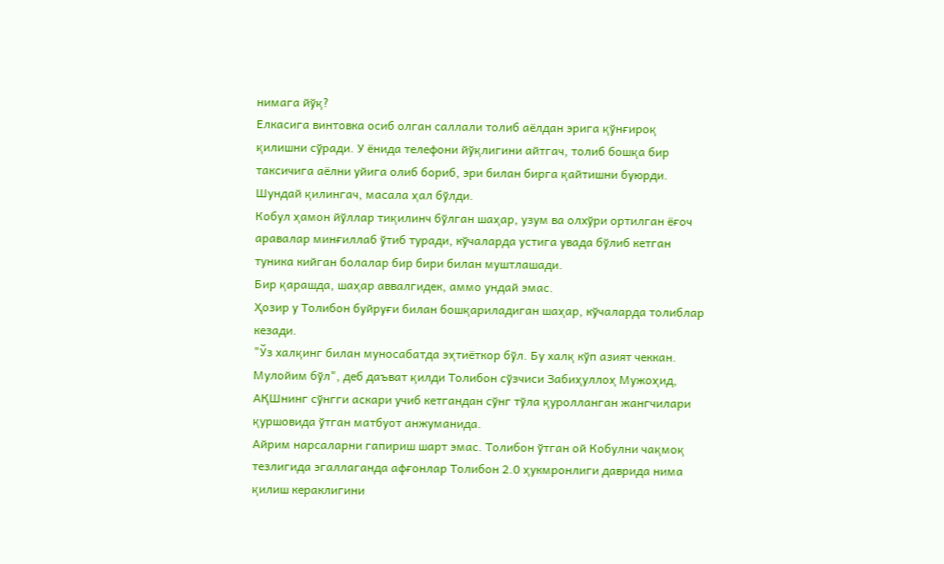нимага йўқ?
Елкасига винтовка осиб олган саллали толиб аёлдан эрига қўнғироқ қилишни сўради. У ёнида телефони йўқлигини айтгач, толиб бошқа бир таксичига аёлни уйига олиб бориб, эри билан бирга қайтишни буюрди. Шундай қилингач, масала ҳал бўлди.
Кобул ҳамон йўллар тиқилинч бўлган шаҳар, узум ва олхўри ортилган ёғоч аравалар минғиллаб ўтиб туради, кўчаларда устига увада бўлиб кетган туника кийган болалар бир бири билан муштлашади.
Бир қарашда, шаҳар аввалгидек, аммо ундай эмас.
Ҳозир у Толибон буйруғи билан бошқариладиган шаҳар, кўчаларда толиблар кезади.
"Ўз халқинг билан муносабатда эҳтиёткор бўл. Бу халқ кўп азият чеккан. Мулойим бўл", деб даъват қилди Толибон сўзчиси Забиҳуллоҳ Мужоҳид, АҚШнинг сўнгги аскари учиб кетгандан сўнг тўла қуролланган жангчилари қуршовида ўтган матбуот анжуманида.
Айрим нарсаларни гапириш шарт эмас. Толибон ўтган ой Кобулни чақмоқ тезлигида эгаллаганда афғонлар Толибон 2.0 ҳукмронлиги даврида нима қилиш кераклигини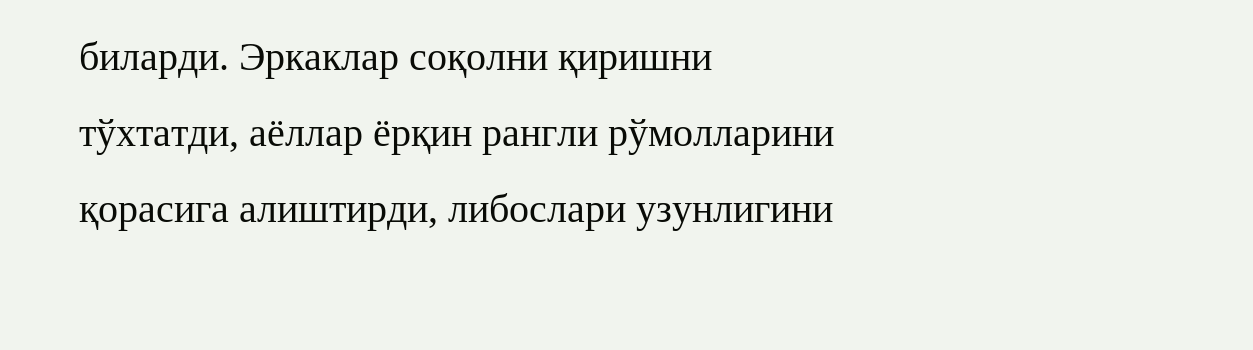биларди. Эркаклар соқолни қиришни тўхтатди, аёллар ёрқин рангли рўмолларини қорасига алиштирди, либослари узунлигини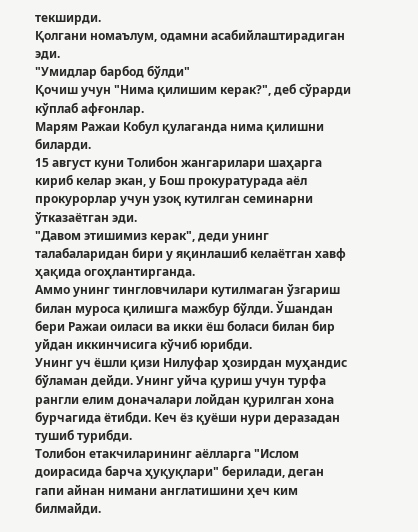текширди.
Қолгани номаълум, одамни асабийлаштирадиган эди.
"Умидлар барбод бўлди"
Қочиш учун "Нима қилишим керак?", деб сўрарди кўплаб афғонлар.
Марям Ражаи Кобул қулаганда нима қилишни биларди.
15 август куни Толибон жангарилари шаҳарга кириб келар экан, у Бош прокуратурада аёл прокурорлар учун узоқ кутилган семинарни ўтказаётган эди.
"Давом этишимиз керак", деди унинг талабаларидан бири у яқинлашиб келаётган хавф ҳақида огоҳлантирганда.
Аммо унинг тингловчилари кутилмаган ўзгариш билан муроса қилишга мажбур бўлди. Ўшандан бери Ражаи оиласи ва икки ёш боласи билан бир уйдан иккинчисига кўчиб юрибди.
Унинг уч ёшли қизи Нилуфар ҳозирдан муҳандис бўламан дейди. Унинг уйча қуриш учун турфа рангли елим доначалари лойдан қурилган хона бурчагида ётибди. Кеч ёз қуёши нури деразадан тушиб турибди.
Толибон етакчиларининг аёлларга "Ислом доирасида барча ҳуқуқлари" берилади, деган гапи айнан нимани англатишини ҳеч ким билмайди.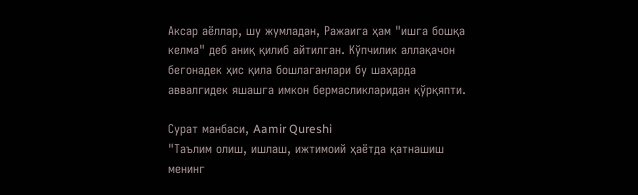Аксар аёллар, шу жумладан, Ражаига ҳам "ишга бошқа келма" деб аниқ қилиб айтилган. Кўпчилик аллақачон бегонадек ҳис қила бошлаганлари бу шаҳарда аввалгидек яшашга имкон бермасликларидан қўрқяпти.

Сурат манбаси, Aamir Qureshi
"Таълим олиш, ишлаш, ижтимоий ҳаётда қатнашиш менинг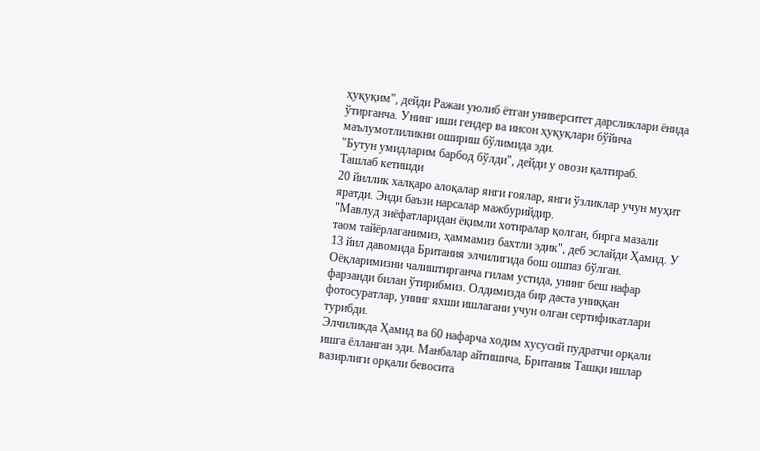ҳуқуқим", дейди Ражаи уюлиб ётган университет дарсликлари ёнида ўтирганча. Унинг иши гендер ва инсон ҳуқуқлари бўйича маълумотлиликни ошириш бўлимида эди.
"Бутун умидларим барбод бўлди", дейди у овози қалтираб.
Ташлаб кетишди
20 йиллик халқаро алоқалар янги ғоялар, янги ўзликлар учун муҳит яратди. Энди баъзи нарсалар мажбурийдир.
"Мавлуд зиёфатларидан ёқимли хотиралар қолган, бирга мазали таом тайёрлаганимиз, ҳаммамиз бахтли эдик", деб эслайди Ҳамид. У 13 йил давомида Британия элчилигида бош ошпаз бўлган. Оёқларимизни чалиштирганча гилам устида, унинг беш нафар фарзанди билан ўтирибмиз. Олдимизда бир даста униққан фотосуратлар, унинг яхши ишлагани учун олган сертификатлари турибди.
Элчиликда Ҳамид ва 60 нафарча ходим хусусий пудратчи орқали ишга ёлланган эди. Манбалар айтишича, Британия Ташқи ишлар вазирлиги орқали бевосита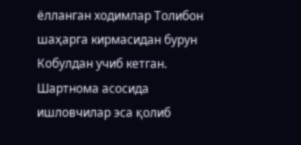ёлланган ходимлар Толибон шаҳарга кирмасидан бурун Кобулдан учиб кетган. Шартнома асосида ишловчилар эса қолиб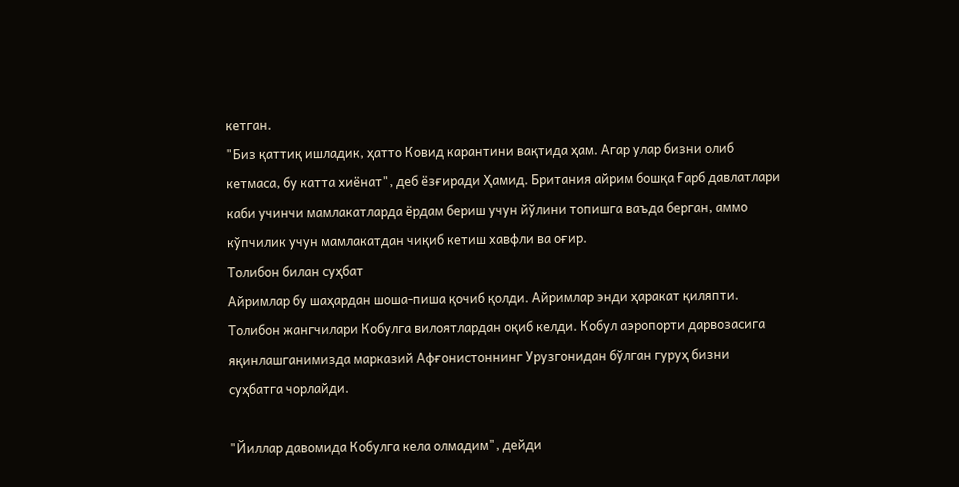кетган.
"Биз қаттиқ ишладик, ҳатто Ковид карантини вақтида ҳам. Агар улар бизни олиб кетмаса, бу катта хиёнат", деб ёзғиради Ҳамид. Британия айрим бошқа Ғарб давлатлари каби учинчи мамлакатларда ёрдам бериш учун йўлини топишга ваъда берган, аммо кўпчилик учун мамлакатдан чиқиб кетиш хавфли ва оғир.
Толибон билан суҳбат
Айримлар бу шаҳардан шоша-пиша қочиб қолди. Айримлар энди ҳаракат қиляпти.
Толибон жангчилари Кобулга вилоятлардан оқиб келди. Кобул аэропорти дарвозасига яқинлашганимизда марказий Афғонистоннинг Урузгонидан бўлган гуруҳ бизни суҳбатга чорлайди.

"Йиллар давомида Кобулга кела олмадим", дейди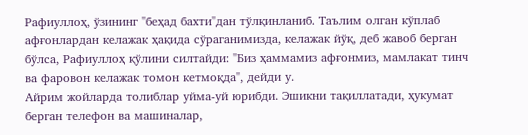Рафиуллоҳ, ўзининг "беҳад бахти"дан тўлқинланиб. Таълим олган кўплаб афғонлардан келажак ҳақида сўраганимизда, келажак йўқ, деб жавоб берган бўлса, Рафиуллоҳ қўлини силтайди: "Биз ҳаммамиз афғонмиз, мамлакат тинч ва фаровон келажак томон кетмоқда", дейди у.
Айрим жойларда толиблар уйма-уй юрибди. Эшикни тақиллатади, ҳукумат берган телефон ва машиналар,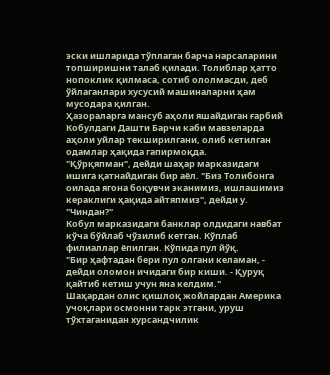эски ишларида тўплаган барча нарсаларини топширишни талаб қилади. Толиблар ҳатто нопоклик қилмаса, сотиб ололмасди, деб ўйлаганлари хусусий машиналарни ҳам мусодара қилган.
Ҳазораларга мансуб аҳоли яшайдиган ғарбий Кобулдаги Дашти Барчи каби мавзеларда аҳоли уйлар текширилгани, олиб кетилган одамлар ҳақида гапирмоқда.
"Қўрқяпман", дейди шаҳар марказидаги ишига қатнайдиган бир аёл. "Биз Толибонга оилада ягона боқувчи эканимиз, ишлашимиз кераклиги ҳақида айтяпмиз", дейди у.
"Чиндан?"
Кобул марказидаги банклар олдидаги навбат кўча бўйлаб чўзилиб кетган. Кўплаб филиаллар ёпилган. Кўпида пул йўқ.
"Бир ҳафтадан бери пул олгани келаман, - дейди оломон ичидаги бир киши. - Қуруқ қайтиб кетиш учун яна келдим."
Шаҳардан олис қишлоқ жойлардан Америка учоқлари осмонни тарк этгани, уруш тўхтаганидан хурсандчилик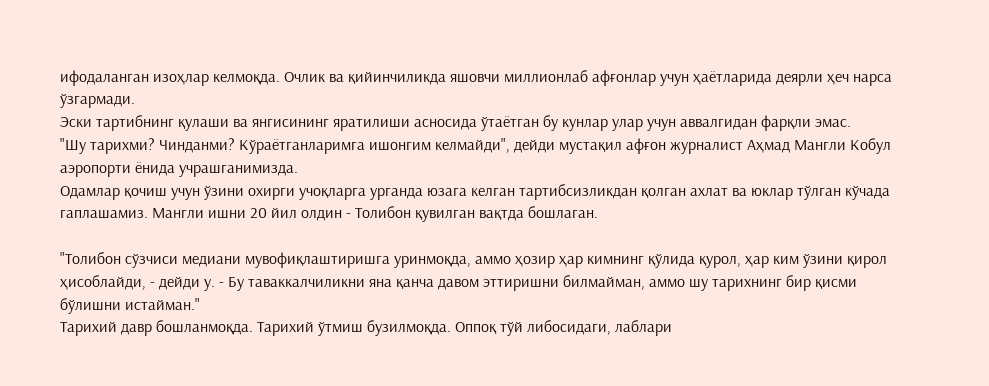ифодаланган изоҳлар келмоқда. Очлик ва қийинчиликда яшовчи миллионлаб афғонлар учун ҳаётларида деярли ҳеч нарса ўзгармади.
Эски тартибнинг қулаши ва янгисининг яратилиши асносида ўтаётган бу кунлар улар учун аввалгидан фарқли эмас.
"Шу тарихми? Чинданми? Кўраётганларимга ишонгим келмайди", дейди мустақил афғон журналист Аҳмад Мангли Кобул аэропорти ёнида учрашганимизда.
Одамлар қочиш учун ўзини охирги учоқларга урганда юзага келган тартибсизликдан қолган ахлат ва юклар тўлган кўчада гаплашамиз. Мангли ишни 20 йил олдин - Толибон қувилган вақтда бошлаган.

"Толибон сўзчиси медиани мувофиқлаштиришга уринмоқда, аммо ҳозир ҳар кимнинг қўлида қурол, ҳар ким ўзини қирол ҳисоблайди, - дейди у. - Бу таваккалчиликни яна қанча давом эттиришни билмайман, аммо шу тарихнинг бир қисми бўлишни истайман."
Тарихий давр бошланмоқда. Тарихий ўтмиш бузилмоқда. Оппоқ тўй либосидаги, лаблари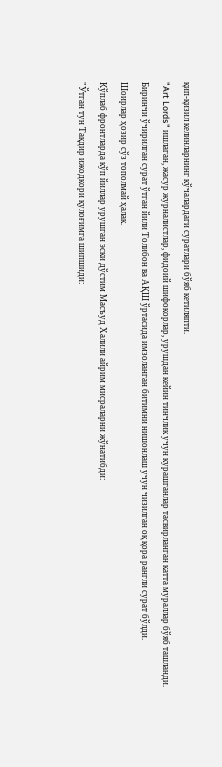қип-қизил келинларнинг кўчалардаги суратлари бўяб кетиляпти.
"Art Lords" ишлаган, жасур журналистлар, фидоий шифокорлар, урушдан кейин тинчлик учун курашганлар тасвирланган катта мураллар бўяб ташланди.
Биринчи ўчирилган сурат ўтган йили Толибон ва АҚШ ўртасида имзоланган битимни нишонлаш учун чизилган оқ қора рангли сурат бўлди.
Шоирлар ҳозир сўз тополмай ҳалак.
Кўплаб фронтларда кўп йиллар урушган эски дўстим Масъуд Халили айрим мисраларни жўнатибди:
"Ўтган тун Тақдир ижодкори қулоғимга шипшиди: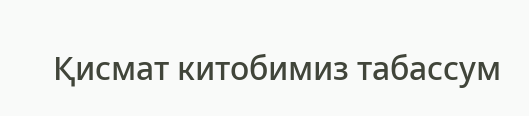Қисмат китобимиз табассум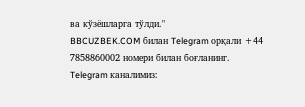ва кўзёшларга тўлди."
BBCUZBEK.COM билан Telegram орқали +44 7858860002 номери билан боғланинг.
Telegram каналимиз: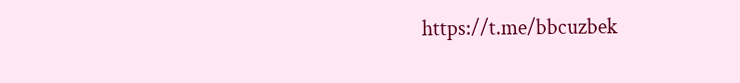https://t.me/bbcuzbek